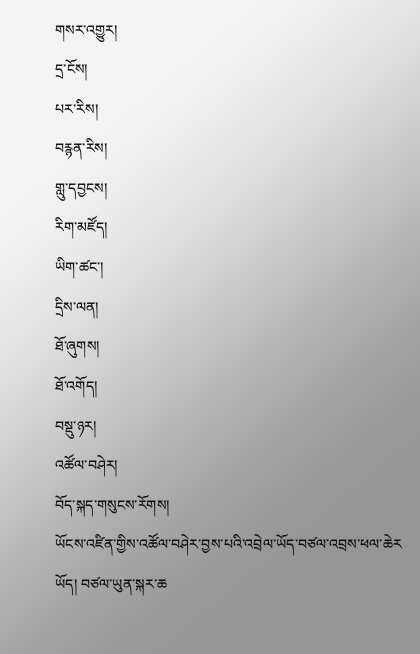གསར་འགྱུར།
དྲ་ངོས།
པར་རིས།
བརྙན་རིས།
གླུ་དབྱངས།
རིག་མཛོད།
ཡིག་ཚང་།
དྲིས་ལན།
ཐོ་ཞུགས།
ཐོ་འགོད།
བསྡུ་ཉར།
འཚོལ་བཤེར།
བོད་སྐད་གསུངས་རོགས།
ཡོངས་འཛིན་གྱིས་འཚོལ་བཤེར་བྱས་པའི་འབྲེལ་ཡོད་བཙལ་འབྲས་ཕལ་ཆེར
ཡོད། བཙལ་ཡུན་སྐར་ཆ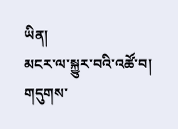ཡིན།
མངར་ལ་སྐྱུར་བའི་འཚོ་བ།
གདུགས་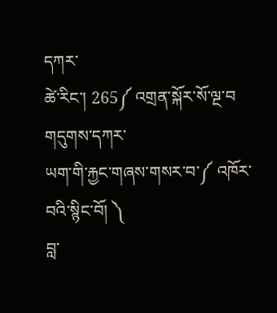དཀར་
ཚེ་རིང་། 265༼ འགྲན་སྐོར་སོ་ལྔ་བ
གདུགས་དཀར་
ཡག་གི་རྐྱང་གཞས་གསར་བ་༼ འཁོར་བའི་སྙིང་བོ། ༽
བླ་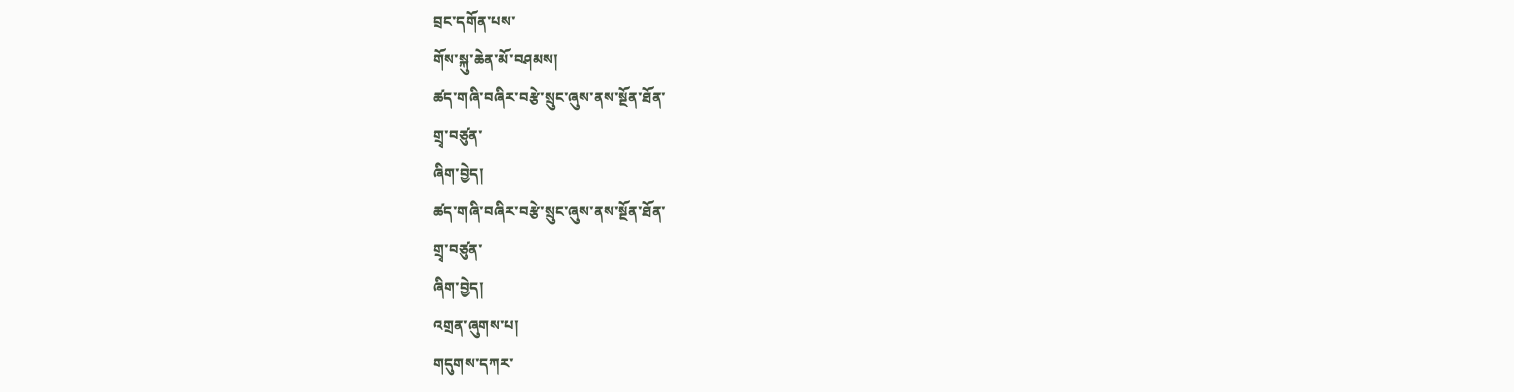བྲང་དགོན་པས་
གོས་སྐུ་ཆེན་མོ་བཤམས།
ཚད་གཞི་བཞིར་བརྩེ་སྲུང་ཞུས་ནས་སྔོན་ཐོན་
གྲྭ་བཙུན་
ཞིག་བྱེད།
ཚད་གཞི་བཞིར་བརྩེ་སྲུང་ཞུས་ནས་སྔོན་ཐོན་
གྲྭ་བཙུན་
ཞིག་བྱེད།
འགྲན་ཞུགས་པ།
གདུགས་དཀར་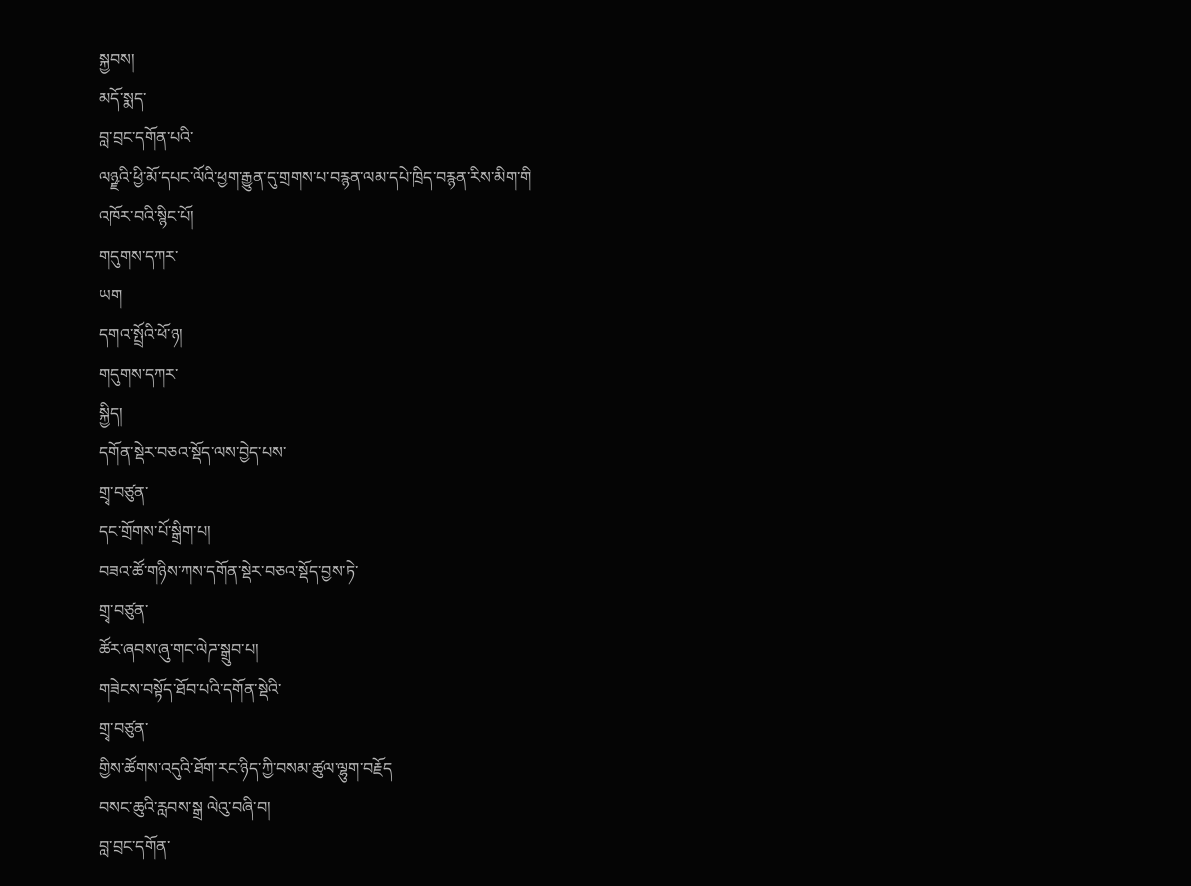སྐྱབས།
མདོ་སྨད་
བླ་བྲང་དགོན་པའི་
ལཉྫའི་ཕྱི་མོ་དཔང་ལོའི་ཕྱག་རྒྱུན་དུ་གྲགས་པ་བརྙན་ལམ་དཔེ་ཁྲིད་བརྙན་རིས་མིག་གི
འཁོར་བའི་སྙིང་པོ།
གདུགས་དཀར་
ཡག
དགའ་སྤྲོའི་ཕོ་ཉ།
གདུགས་དཀར་
སྐྱིད།
དགོན་སྡེར་བཅའ་སྡོད་ལས་བྱེད་པས་
གྲྭ་བཙུན་
དང་གྲོགས་པོ་སྒྲིག་པ།
བཟའ་ཚོ་གཉིས་ཀས་དགོན་སྡེར་བཅའ་སྡོད་བྱས་ཏེ་
གྲྭ་བཙུན་
ཚོར་ཞབས་ཞུ་གང་ལེཌ་སྒྲུབ་པ།
གཟེངས་བསྟོད་ཐོབ་པའི་དགོན་སྡེའི་
གྲྭ་བཙུན་
གྱིས་ཚོགས་འདུའི་ཐོག་རང་ཉིད་ཀྱི་བསམ་ཚུལ་ལྷུག་བརྗོད
བསང་ཆུའི་རླབས་སྒྲ ལེའུ་བཞི་བ།
བླ་བྲང་དགོན་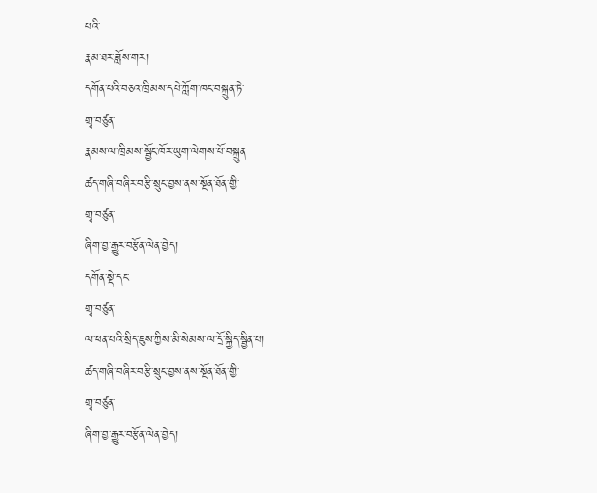པའི་
རྣམ་ཐར་ཟློས་གར།
དགོན་པའི་བཅའ་ཁྲིམས་དཔེ་ཀློག་ཁང་བསྐྲུན་ཏེ་
གྲྭ་བཙུན་
རྣམས་ལ་ཁྲིམས་སྦྱོང་ཁོར་ཡུག་ལེགས་པོ་བསྐྲུན
ཚད་གཞི་བཞིར་བརྩི་སྲུང་བྱས་ནས་སྔོན་ཐོན་གྱི་
གྲྭ་བཙུན་
ཞིག་བྱ་རྒྱུར་བརྩོན་ལེན་བྱེད།
དགོན་སྡེ་དང་
གྲྭ་བཙུན་
ལ་ཕན་པའི་སྲིད་ཇུས་ཀྱིས་མི་སེམས་ལ་དྲོ་སྐྱིད་སྦྱིན་པ།
ཚད་གཞི་བཞིར་བརྩི་སྲུང་བྱས་ནས་སྔོན་ཐོན་གྱི་
གྲྭ་བཙུན་
ཞིག་བྱ་རྒྱུར་བརྩོན་ལེན་བྱེད།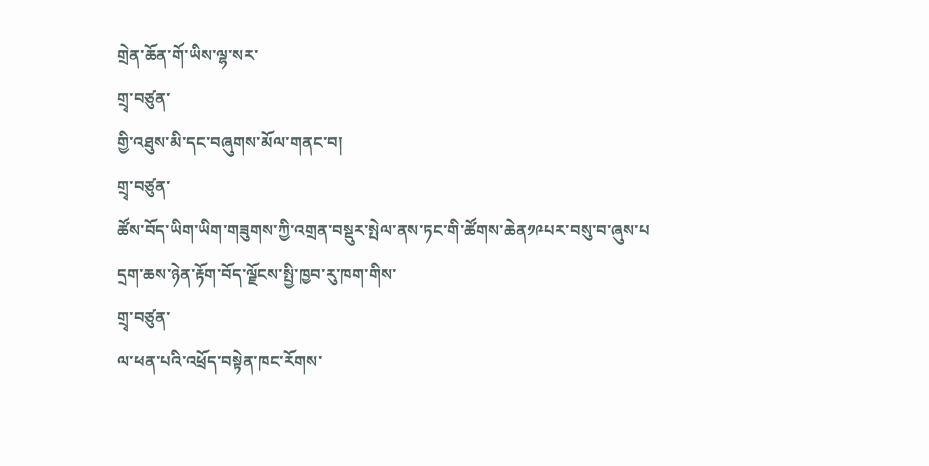གྲེན་ཆོན་གོ་ཡིས་ལྷ་སར་
གྲྭ་བཙུན་
གྱི་འཐུས་མི་དང་བཞུགས་མོལ་གནང་བ།
གྲྭ་བཙུན་
ཚོས་བོད་ཡིག་ཡིག་གཟུགས་ཀྱི་འགྲན་བསྡུར་སྤེལ་ནས་ཏང་གི་ཚོགས་ཆེན༡༩པར་བསུ་བ་ཞུས་པ
དྲག་ཆས་ཉེན་རྟོག་བོད་ལྗོངས་སྤྱི་ཁྱབ་རུ་ཁག་གིས་
གྲྭ་བཙུན་
ལ་ཕན་པའི་འཕྲོད་བསྟེན་ཁང་རོགས་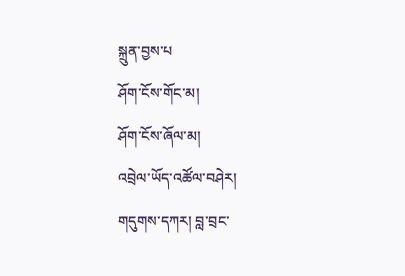སྐྲུན་བྱས་པ
ཤོག་ངོས་གོང་མ།
ཤོག་ངོས་ཞོལ་མ།
འབྲེལ་ཡོད་འཚོལ་བཤེར།
གདུགས་དཀར། བླ་བྲང་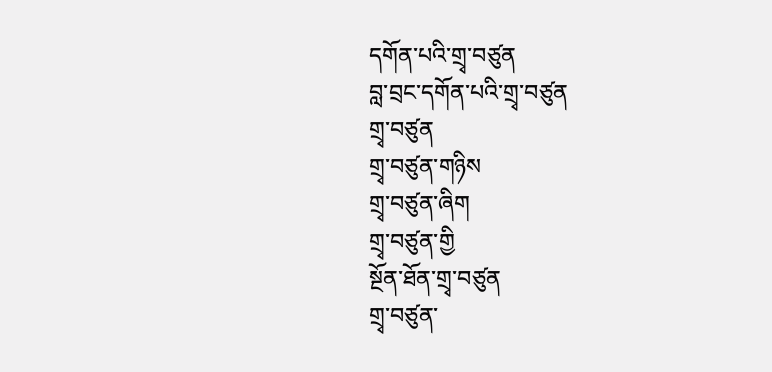དགོན་པའི་གྲྭ་བཙུན
བླ་བྲང་དགོན་པའི་གྲྭ་བཙུན
གྲྭ་བཙུན
གྲྭ་བཙུན་གཉིས
གྲྭ་བཙུན་ཞིག
གྲྭ་བཙུན་གྱི
སྔོན་ཐོན་གྲྭ་བཙུན
གྲྭ་བཙུན་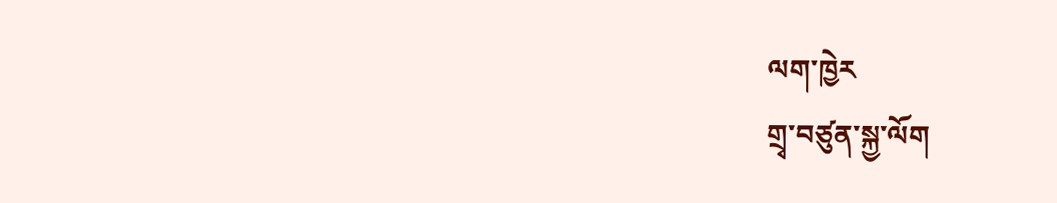ལག་ཁྱེར
གྲྭ་བཙུན་སྐྱ་ལོག